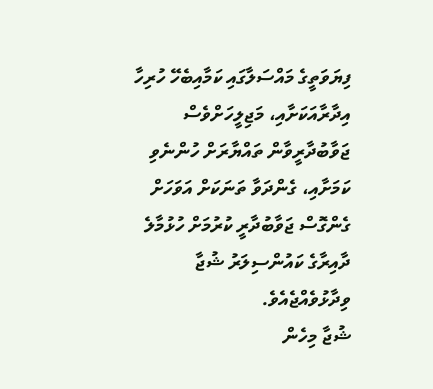ފިޔަވަތީގެ މައްސަލާގައި ކަމާއިބެހޭ ހުރިހާ އިދާރާއަކަށާއި، މަޖިލީހަށްވެސް ޖަވާބުދާރީވާން ތައްޔާރަށް ހުންނެވި ކަމަށާއި، ގެންދަވާ ތަނަކަށް އަވަހަށް ގެންގޮސް ޖަވާބުދާރީ ކުރުމަށް ހުޅުމާލެ ދާއިރާގެ ކައުންސިލަރު ޝުޖާ ވިދާޅުވެއްޖެއެވެ.
ޝުޖާ މިހެން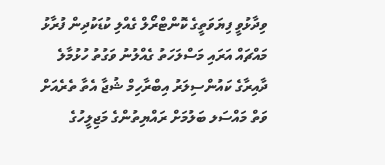ވިދާޅުވީ ފިޔަވަތީގެ ކޮންޓްރޯލް ގެއްލި ކުޑަކުދިން ފުރާޅު މައްޗައް އަރައި މަސްލަހަތު ގެއްލުނު ވަގުތު ހުޅުމާލެ ދާއިރާގެ ކައުންސިލަރު އިބްރާހިމް ޝުޖާ އެތާ ތެރެއަށް ވަތް މައްސަލ ބަލުމަށް ރައްޔިތުންގެ މަޖިލީހުގެ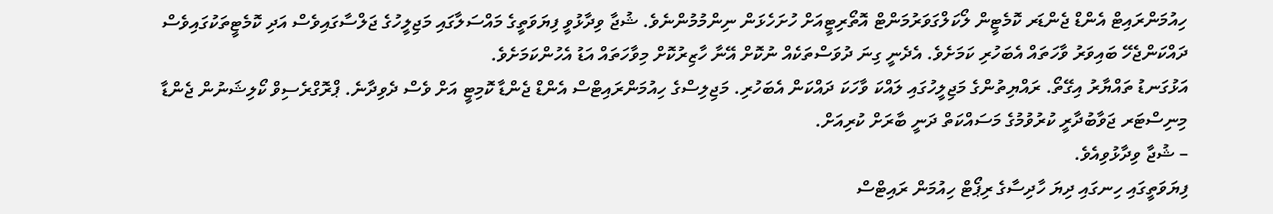ހިއުމަންރައިޓް އެންޑް ޖެންޑަރ ކޮމެޓީން ލޯކަލްގަވަރުމަންޓް އޮތޯރިޓީއަށް ހުށަހެޅަން ނިންމުމުންނެވެ. ޝުޖާ ވިދާޅުވީ ފިޔަވަތީގެ މައްސަލާގައި މަޖިލީހުގެ ޖަލްސާގައިވެސް އަދި ކޮމެޓީތަކުގައިވެސް ދައްކަންޖެހޭ ބައިވަރު ވާހަތައް އެބަހުރި ކަމަށެވެ. އެދެނީ ގިނަ ދުވަސްތަކެއް ނުކޮށް އޭނާ ހާޒިރުކޮށް މިވާހަތައް އަޑު އެހުންކަމަށެވެ.
އަޅުގަނޑު ތައްޔާރު އިގޭތޯ. ރައްޔިތުންގެ މަޖިލީހުގައި ލައްކަ ވާހަކަ ދައްކަން އެބަހުރި. މަޖިލިސްގެ ހިއުމަންރައިޓްސް އެންޑް ޖެންޑާ ކޮމިޓީ އަށް ވެސް ދެވިދާނެ. ޕްރޮގްރެސިވް ކޯލިޝަނުން ޖެންޑާ މިނިސްޓަރ ޖަވާބުދާރީ ކުރުވުމުގެ މަސައްކަތް ދަނީ ބާރަށް ކުރިއަށް.
– ޝުޖާ ވިދާޅުވިއެވެ.
ފިޔަވަތީގައި ހިނގައި ދިޔަ ހާދިސާގެ ރިޕޯޓް ހިއުމަން ރައިޓްސް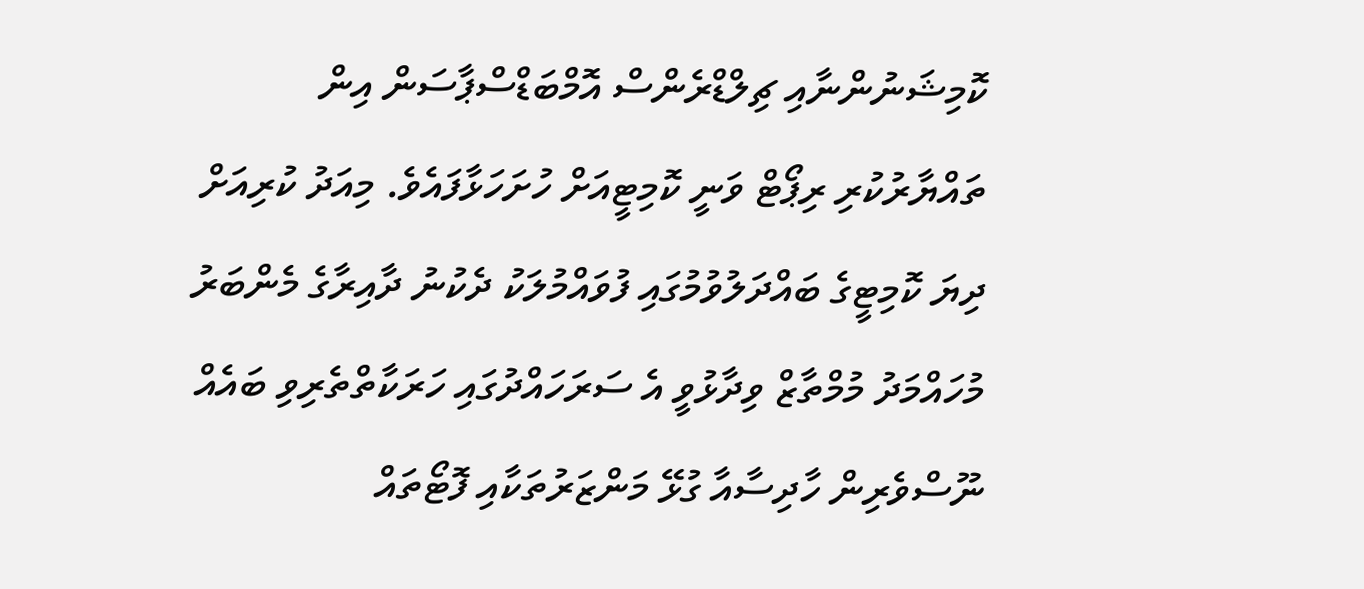ކޮމިޝަނުންނާއި ޗިލްޑްރެންސް އޮމްބަޑްސްޕާސަން އިން ތައްޔާރުކުރި ރިޕޯޓް ވަނީ ކޮމިޓީއަށް ހުށަހަޅާފައެވެ. މިއަދު ކުރިއަށް ދިޔަ ކޮމިޓީގެ ބައްދަލުވުމުގައި ފުވައްމުލަކު ދެކުނު ދާއިރާގެ މެންބަރު މުހައްމަދު މުމްތާޒް ވިދާޅުވީ އެ ސަރަހައްދުގައި ހަރަކާތްތެރިވި ބައެއް ނޫސްވެރިން ހާދިސާއާ ގުޅޭ މަންޒަރުތަކާއި ފޮޓޯތައް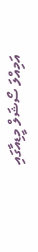އަމިއްލަ ސޯޝަލް މީޑިއާގައި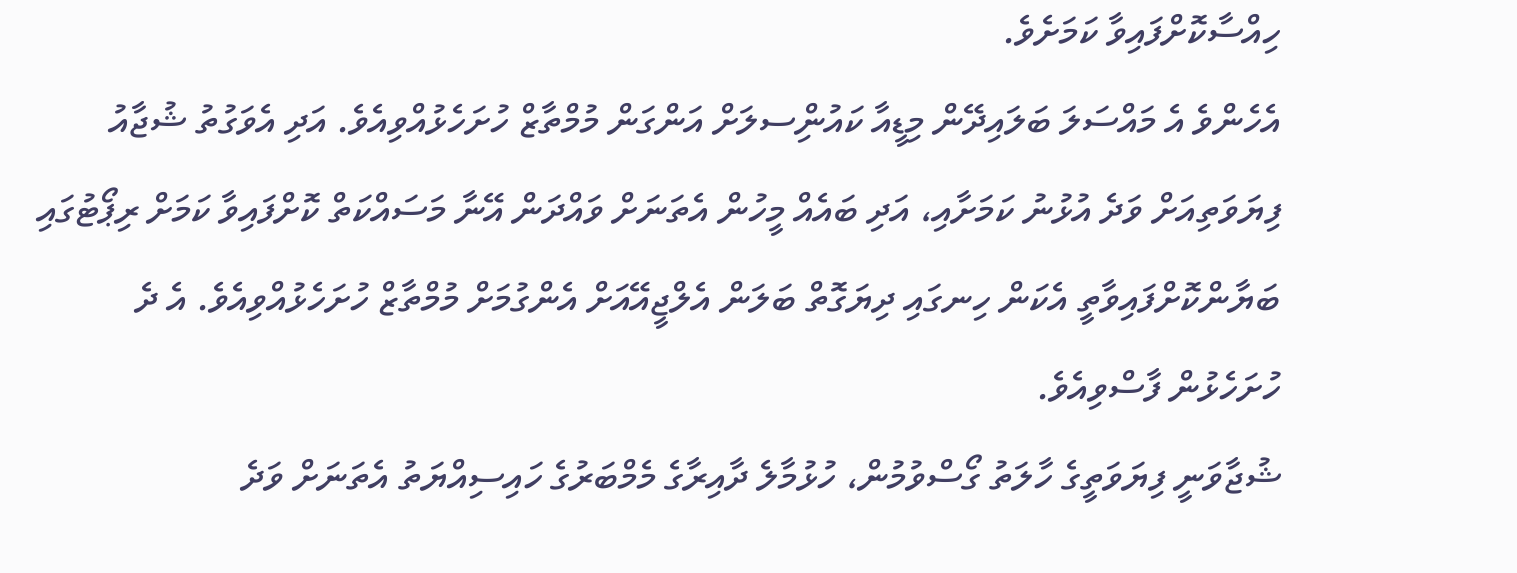ހިއްސާކޮށްފައިވާ ކަމަށެވެ.
އެހެންވެ އެ މައްސަލަ ބަލައިދޭން މިޑީއާ ކައުންިސލަށް އަންގަން މުމްތާޒް ހުށަހެޅުއްވިއެވެ. އަދި އެވަގުތު ޝުޖާއު ފިޔަވަތިއަށް ވަދެ އުޅުނު ކަމަށާއި، އަދި ބައެއް މީހުން އެތަނަށް ވައްދަން އޭނާ މަސައްކަތް ކޮށްފައިވާ ކަމަށް ރިޕޯޓުގައި ބަޔާންކޮށްފައިވާތީ އެކަން ހިނގައި ދިޔަގޮތް ބަލަން އެލްޖީއޭއަށް އެންގުމަށް މުމްތާޒް ހުށަހެޅުއްވިއެވެ. އެ ދެ ހުށަހެޅުން ފާސްވިއެވެ.
ޝުޖާވަނީ ފިޔަވަތީގެ ހާލަތު ގޯސްވުމުން، ހުޅުމާލެ ދާއިރާގެ މެމްބަރުގެ ހައިސިއްޔަތު އެތަނަށް ވަދެ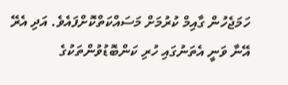ހަމަޖެހުން ގާއިމް ކުރުމަށް މަސައްކަތްކޮށްފައެވެ. އަދި އެރޭ އޭނާ ވަނީ އެތަނުގައި ހުރި ކަންބޮޑުވުންތަކުގެ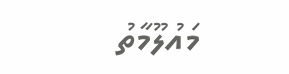މައުލޫމާތު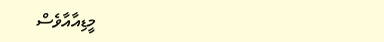މީޑިއާއާވެސް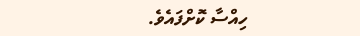ހިއްސާ ކޮށްފައެވެ.